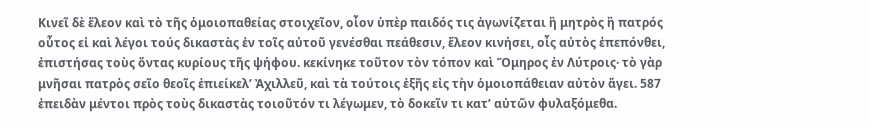Κινεῖ δὲ ἔλεον καὶ τὸ τῆς ὁμοιοπαθείας στοιχεῖον, οἷον ὑπὲρ παιδός τις ἀγωνίζεται ἢ μητρὸς ἢ πατρός οὗτος εἰ καὶ λέγοι τούς δικαστὰς ἐν τοῖς αὐτοῦ γενέσθαι πεάθεσιν, ἔλεον κινήσει, οἶς αὐτὸς ἐπεπόνθει, ἐπιστήσας τοὺς ὄντας κυρίους τῆς ψήφου. κεκίνηκε τοῦτον τὸν τόπον καὶ Ὅμηρος ἐν Λύτροις· τὸ γὰρ μνῆσαι πατρὸς σεῖο θεοῖς ἐπιείκελʼ Ἀχιλλεῦ, καὶ τὰ τούτοις ἐξῆς εἰς τὴν ὁμοιοπάθειαν αὐτὸν ἄγει. 587 ἐπειδὰν μέντοι πρὸς τοὺς δικαστὰς τοιοῦτόν τι λέγωμεν, τὸ δοκεῖν τι κατʼ αὐτῶν φυλαξόμεθα.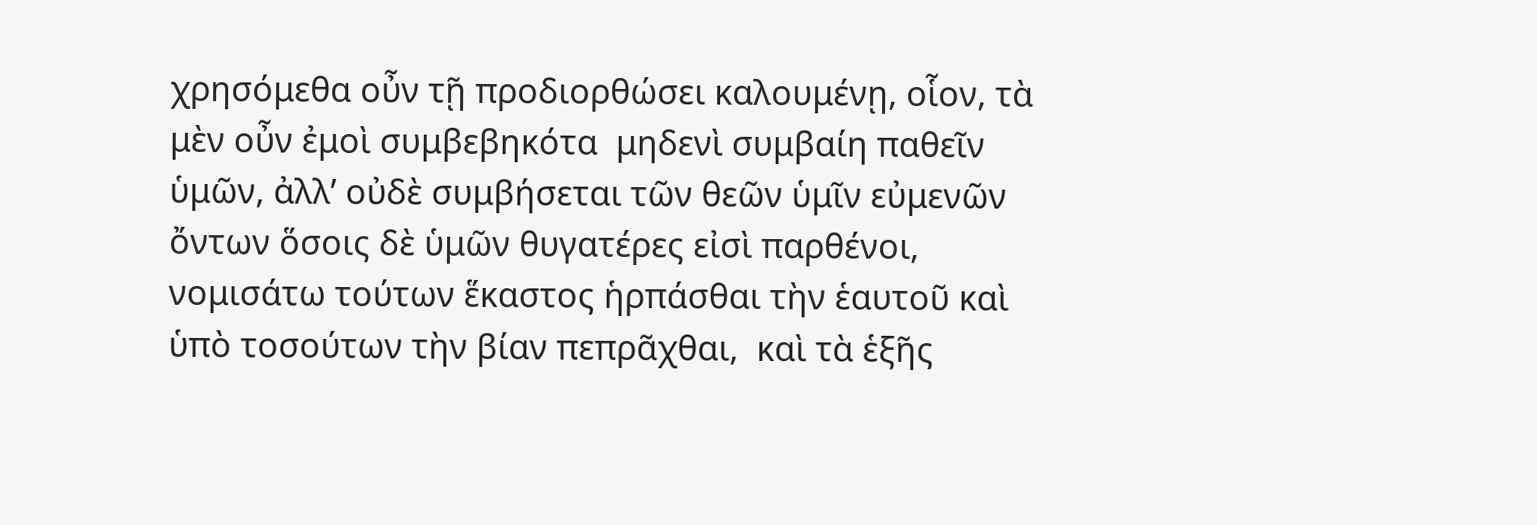χρησόμεθα οὖν τῇ προδιορθώσει καλουμένῃ, οἷον, τὰ μὲν οὖν ἐμοὶ συμβεβηκότα  μηδενὶ συμβαίη παθεῖν ὑμῶν, ἀλλʼ οὐδὲ συμβήσεται τῶν θεῶν ὑμῖν εὐμενῶν ὄντων ὅσοις δὲ ὑμῶν θυγατέρες εἰσὶ παρθένοι, νομισάτω τούτων ἕκαστος ἡρπάσθαι τὴν ἑαυτοῦ καὶ ὑπὸ τοσούτων τὴν βίαν πεπρᾶχθαι,  καὶ τὰ ἑξῆς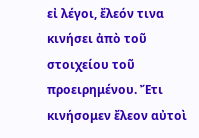εἰ λέγοι, ἔλεόν τινα κινήσει ἀπὸ τοῦ στοιχείου τοῦ προειρημένου. Ἔτι κινήσομεν ἔλεον αὐτοὶ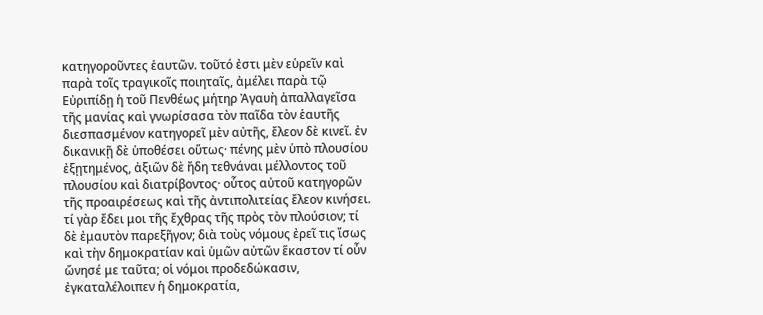κατηγοροῦντες ἑαυτῶν. τοῦτό ἐστι μὲν εὑρεῖν καὶ παρὰ τοῖς τραγικοῖς ποιηταῖς, ἀμέλει παρὰ τῷ Εὐριπίδῃ ἡ τοῦ Πενθέως μήτηρ Ἀγαυὴ ἀπαλλαγεῖσα τῆς μανίας καὶ γνωρίσασα τὸν παῖδα τὸν ἑαυτῆς διεσπασμένον κατηγορεῖ μὲν αὐτῆς, ἔλεον δὲ κινεῖ. ἐν δικανικῇ δὲ ὑποθέσει οὕτως· πένης μὲν ὑπὸ πλουσίου ἐξῃτημένος, ἀξιῶν δὲ ἤδη τεθνάναι μέλλοντος τοῦ πλουσίου καὶ διατρίβοντος· οὗτος αὐτοῦ κατηγορῶν τῆς προαιρέσεως καὶ τῆς ἀντιπολιτείας ἔλεον κινήσει. τί γὰρ ἔδει μοι τῆς ἔχθρας τῆς πρὸς τὸν πλούσιον; τί δὲ ἐμαυτὸν παρεξῆγον; διὰ τοὺς νόμους ἐρεῖ τις ἴσως καὶ τὴν δημοκρατίαν καὶ ὑμῶν αὐτῶν ἕκαστον τί οὖν ὤνησέ με ταῦτα; οἱ νόμοι προδεδώκασιν, ἐγκαταλέλοιπεν ἡ δημοκρατία,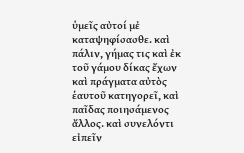ὑμεῖς αὐτοί μἐ καταψηφίσασθε. καὶ πάλιν, γήμας τις καὶ ἐκ τοῦ γάμου δίκας ἔχων καὶ πράγματα αὐτὸς ἑαυτοῦ κατηγορεῖ, καὶ παῖδας ποιησάμενος ἄλλος. καὶ συνελόντι εἰπεῖν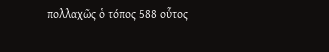πολλαχῶς ὁ τόπος 588 οὗτος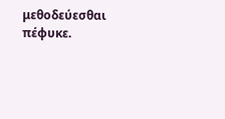μεθοδεύεσθαι πέφυκε.